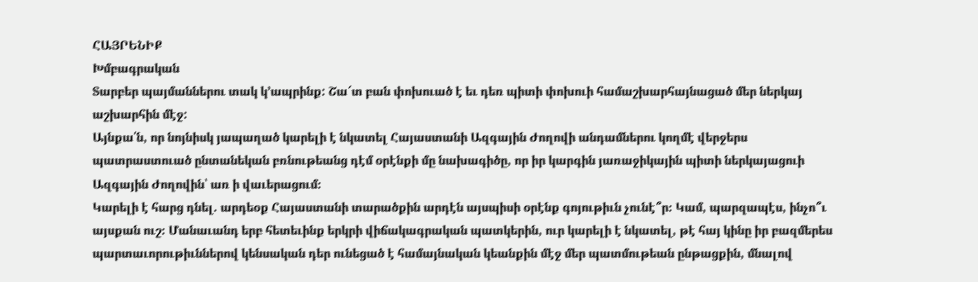ՀԱՅՐԵՆԻՔ
Խմբագրական
Տարբեր պայմաններու տակ կ՚ապրինք: Շա՜տ բան փոխուած է եւ դեռ պիտի փոխուի համաշխարհայնացած մեր ներկայ աշխարհին մէջ:
Այնքա՛ն, որ նոյնիսկ յապաղած կարելի է նկատել Հայաստանի Ազգային Ժողովի անդամներու կողմէ վերջերս պատրաստուած ընտանեկան բռնութեանց դէմ օրէնքի մը նախագիծը, որ իր կարգին յառաջիկային պիտի ներկայացուի Ազգային Ժողովին՝ առ ի վաւերացում։
Կարելի է հարց դնել. արդեօք Հայաստանի տարածքին արդէն այսպիսի օրէնք գոյութիւն չունէ՞ր։ Կամ, պարզապէս, ինչո՞ւ այսքան ուշ։ Մանաւանդ երբ հետեւինք երկրի վիճակագրական պատկերին, ուր կարելի է նկատել, թէ հայ կինը իր բազմերես պարտաւորութիւններով կենսական դեր ունեցած է համայնական կեանքին մէջ մեր պատմութեան ընթացքին, մնալով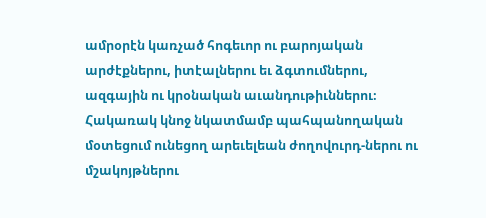ամրօրէն կառչած հոգեւոր ու բարոյական արժէքներու, իտէալներու եւ ձգտումներու, ազգային ու կրօնական աւանդութիւններու։
Հակառակ կնոջ նկատմամբ պահպանողական մօտեցում ունեցող արեւելեան ժողովուրդ-ներու ու մշակոյթներու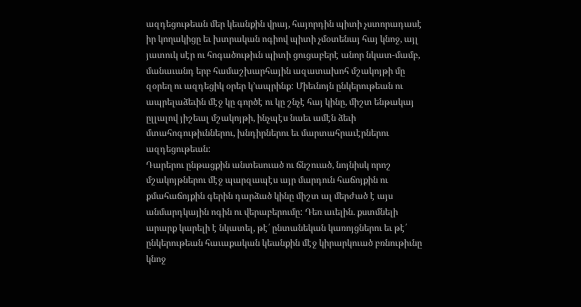ազդեցութեան մեր կեանքին վրայ, հայորդին պիտի չստորադասէ իր կողակիցը եւ խտրական ոգիով պիտի չմօտենայ հայ կնոջ, այլ յատուկ սէր ու հոգածութիւն պիտի ցուցաբերէ անոր նկատ-մամբ, մանաւանդ երբ համաշխարհային ազատախոհ մշակոյթի մը զօրեղ ու ազդեցիկ օրեր կ՚ապրինք: Միեւնոյն ընկերութեան ու ապրելաձեւին մէջ կը գործէ ու կը շնչէ հայ կինը, միշտ ենթակայ ըլլալով յիշեալ մշակոյթի, ինչպէս նաեւ ամէն ձեւի մտահոգութիւններու, խնդիրներու եւ մարտահրաւէրներու ազդեցութեան:
Դարերու ընթացքին անտեսուած ու ճնշուած, նոյնիսկ որոշ մշակոյթներու մէջ պարզապէս այր մարդուն հաճոյքին ու քմահաճոյքին գերին դարձած կինը միշտ ալ մերժած է այս անմարդկային ոգին ու վերաբերումը: Դեռ աւելին. քստմնելի արարք կարելի է նկատել, թէ՛ ընտանեկան կառոյցներու եւ թէ՛ ընկերութեան հաւաքական կեանքին մէջ կիրարկուած բռնութիւնը կնոջ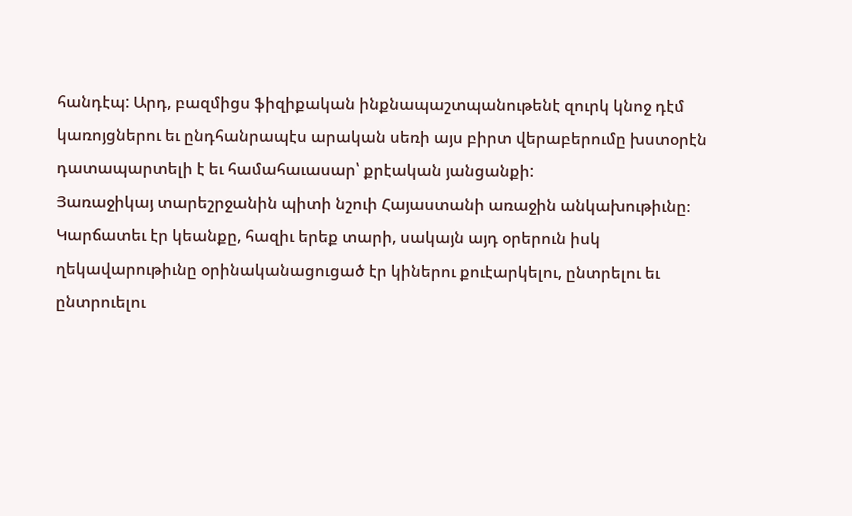հանդէպ: Արդ, բազմիցս ֆիզիքական ինքնապաշտպանութենէ զուրկ կնոջ դէմ կառոյցներու եւ ընդհանրապէս արական սեռի այս բիրտ վերաբերումը խստօրէն դատապարտելի է եւ համահաւասար՝ քրէական յանցանքի:
Յառաջիկայ տարեշրջանին պիտի նշուի Հայաստանի առաջին անկախութիւնը։ Կարճատեւ էր կեանքը, հազիւ երեք տարի, սակայն այդ օրերուն իսկ ղեկավարութիւնը օրինականացուցած էր կիներու քուէարկելու, ընտրելու եւ ընտրուելու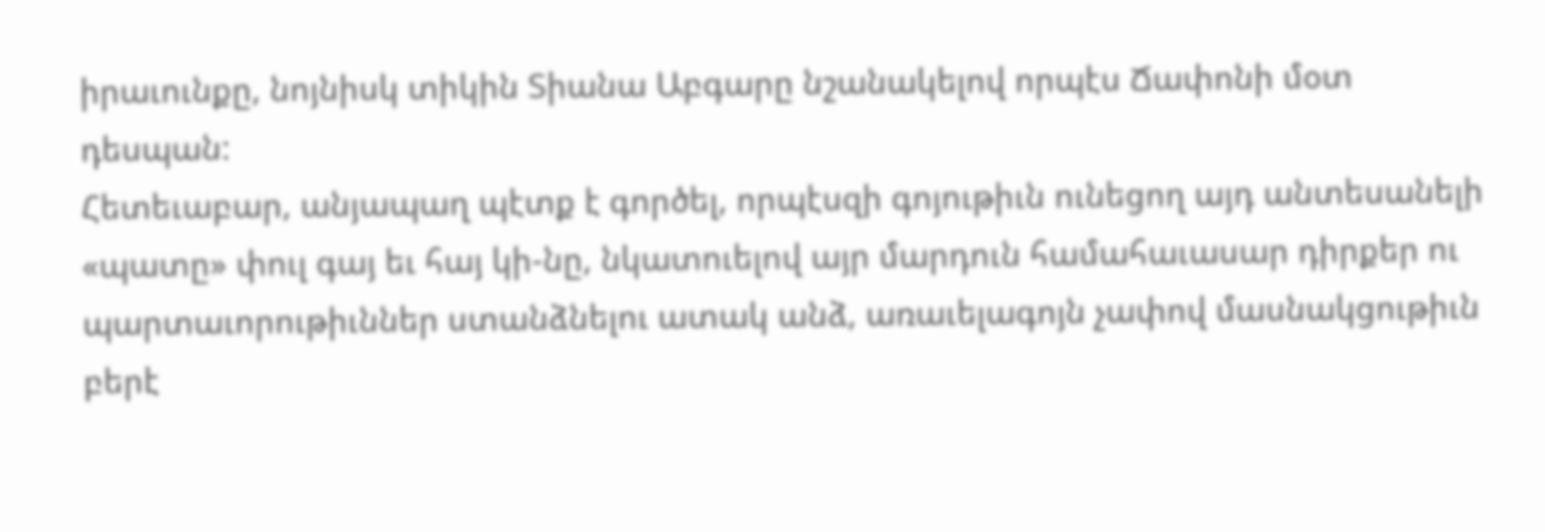իրաւունքը, նոյնիսկ տիկին Տիանա Աբգարը նշանակելով որպէս Ճափոնի մօտ դեսպան:
Հետեւաբար, անյապաղ պէտք է գործել, որպէսզի գոյութիւն ունեցող այդ անտեսանելի «պատը» փուլ գայ եւ հայ կի-նը, նկատուելով այր մարդուն համահաւասար դիրքեր ու պարտաւորութիւններ ստանձնելու ատակ անձ, առաւելագոյն չափով մասնակցութիւն բերէ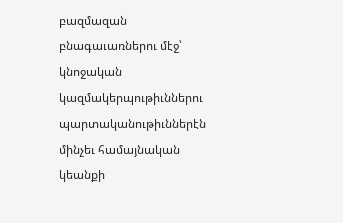բազմազան բնագաւառներու մէջ՝ կնոջական կազմակերպութիւններու պարտականութիւններէն մինչեւ համայնական կեանքի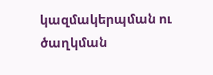կազմակերպման ու ծաղկման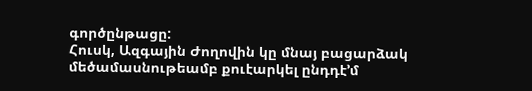գործընթացը:
Հուսկ, Ազգային Ժողովին կը մնայ բացարձակ մեծամասնութեամբ քուէարկել ընդդէ’մ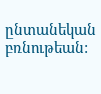ընտանեկան բռնութեան: